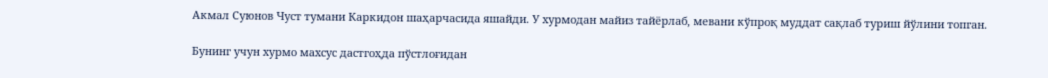Акмал Суюнов Чуст тумани Каркидон шаҳарчасида яшайди. У хурмодан майиз тайёрлаб, мевани кўпроқ муддат сақлаб туриш йўлини топган.

Бунинг учун хурмо махсус дастгоҳда пўстлоғидан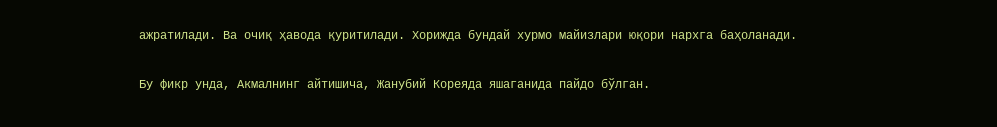ажратилади. Ва очиқ ҳавода қуритилади. Хорижда бундай хурмо майизлари юқори нархга баҳоланади.

Бу фикр унда, Акмалнинг айтишича, Жанубий Кореяда яшаганида пайдо бўлган.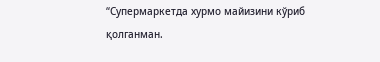“Супермаркетда хурмо майизини кўриб қолганман.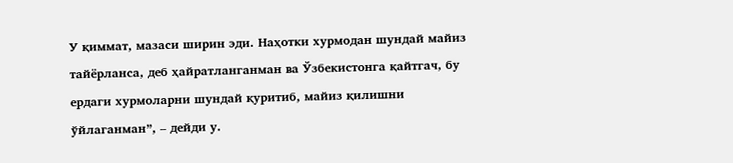У қиммат, мазаси ширин эди. Наҳотки хурмодан шундай майиз тайёрланса, деб ҳайратланганман ва Ўзбекистонга қайтгач, бу ердаги хурмоларни шундай қуритиб, майиз қилишни ўйлаганман”, – дейди у.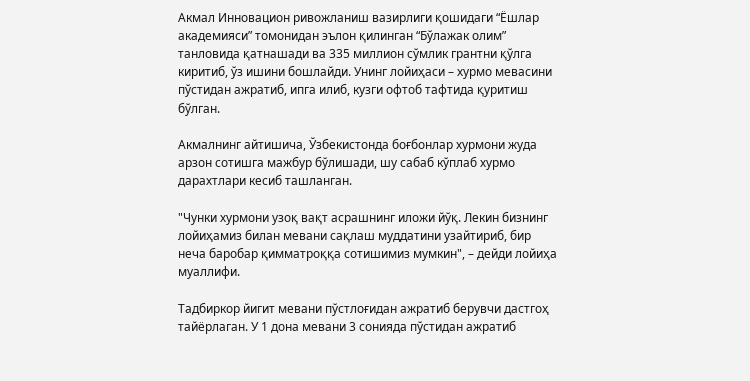Акмал Инновацион ривожланиш вазирлиги қошидаги “Ёшлар академияси” томонидан эълон қилинган “Бўлажак олим” танловида қатнашади ва 335 миллион сўмлик грантни қўлга киритиб, ўз ишини бошлайди. Унинг лойиҳаси – хурмо мевасини пўстидан ажратиб, ипга илиб, кузги офтоб тафтида қуритиш бўлган.

Акмалнинг айтишича, Ўзбекистонда боғбонлар хурмони жуда арзон сотишга мажбур бўлишади, шу сабаб кўплаб хурмо дарахтлари кесиб ташланган.

"Чунки хурмони узоқ вақт асрашнинг иложи йўқ. Лекин бизнинг лойиҳамиз билан мевани сақлаш муддатини узайтириб, бир неча баробар қимматроққа сотишимиз мумкин", – дейди лойиҳа муаллифи.

Тадбиркор йигит мевани пўстлоғидан ажратиб берувчи дастгоҳ тайёрлаган. У 1 дона мевани 3 сонияда пўстидан ажратиб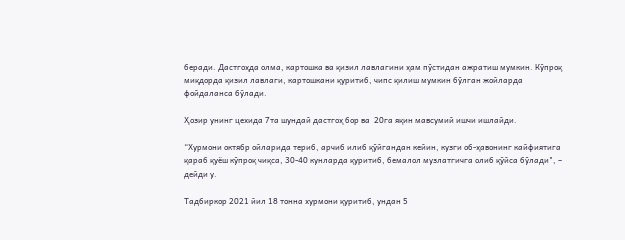беради. Дастгоҳда олма, картошка ва қизил лавлагини ҳам пўстидан ажратиш мумкин. Кўпроқ миқдорда қизил лавлаги, картошкани қуритиб, чипс қилиш мумкин бўлган жойларда фойдаланса бўлади.

Ҳозир унинг цехида 7та шундай дастгоҳ бор ва  20га яқин мавсумий ишчи ишлайди.

“Хурмони октябр ойларида териб, арчиб илиб қўйгандан кейин, кузги об-ҳавонинг кайфиятига қараб қуёш кўпроқ чиқса, 30-40 кунларда қуритиб, бемалол музлатгичга олиб қўйса бўлади", – дейди у.

Тадбиркор 2021 йил 18 тонна хурмони қуритиб, ундан 5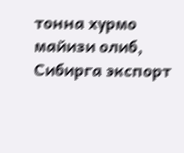тонна хурмо майизи олиб, Сибирга экспорт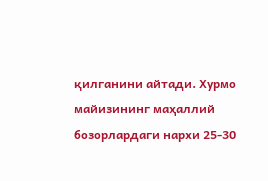қилганини айтади. Хурмо майизининг маҳаллий бозорлардаги нархи 25-30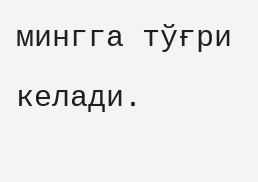мингга тўғри келади.